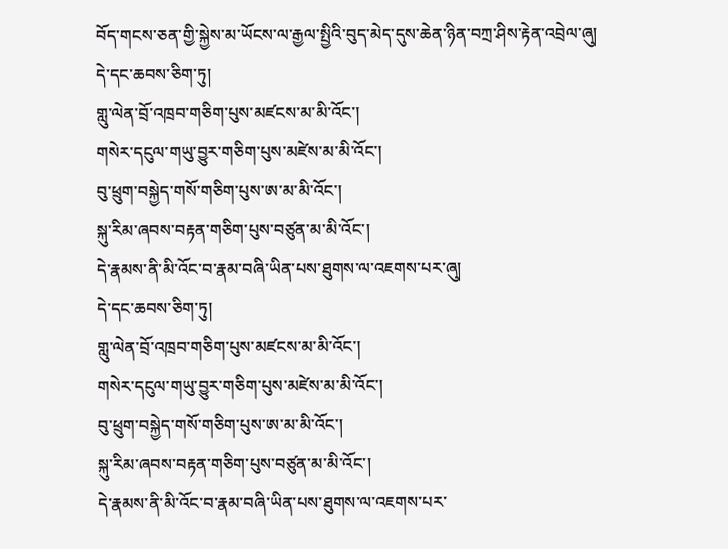བོད་གངས་ཅན་གྱི་སྐྱེས་མ་ཡོངས་ལ་རྒྱལ་སྤྱིའི་བུད་མེད་དུས་ཆེན་ཉིན་བཀྲ་ཤིས་རྟེན་འབྲེལ་ཞུ།
དེ་དང་ཆབས་ཅིག་ཏུ།
གླུ་ལེན་བྲོ་འཁྲབ་གཅིག་པུས་མཛངས་མ་མི་འོང་།
གསེར་དངུལ་གཡུ་བྱུར་གཅིག་པུས་མཛེས་མ་མི་འོང་།
བུ་ཕྲུག་བསྐྱེད་གསོ་གཅིག་པུས་ཨ་མ་མི་འོང་།
སྐུ་རིམ་ཞབས་བརྟན་གཅིག་པུས་བཙུན་མ་མི་འོང་།
དེ་རྣམས་ནི་མི་འོང་བ་རྣམ་བཞི་ཡིན་པས་ཐུགས་ལ་འཇགས་པར་ཞུ།
དེ་དང་ཆབས་ཅིག་ཏུ།
གླུ་ལེན་བྲོ་འཁྲབ་གཅིག་པུས་མཛངས་མ་མི་འོང་།
གསེར་དངུལ་གཡུ་བྱུར་གཅིག་པུས་མཛེས་མ་མི་འོང་།
བུ་ཕྲུག་བསྐྱེད་གསོ་གཅིག་པུས་ཨ་མ་མི་འོང་།
སྐུ་རིམ་ཞབས་བརྟན་གཅིག་པུས་བཙུན་མ་མི་འོང་།
དེ་རྣམས་ནི་མི་འོང་བ་རྣམ་བཞི་ཡིན་པས་ཐུགས་ལ་འཇགས་པར་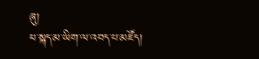ཞུ།
ཕ་སྐད་མ་ཡིག་ལ་འབད་པ་མཛོད།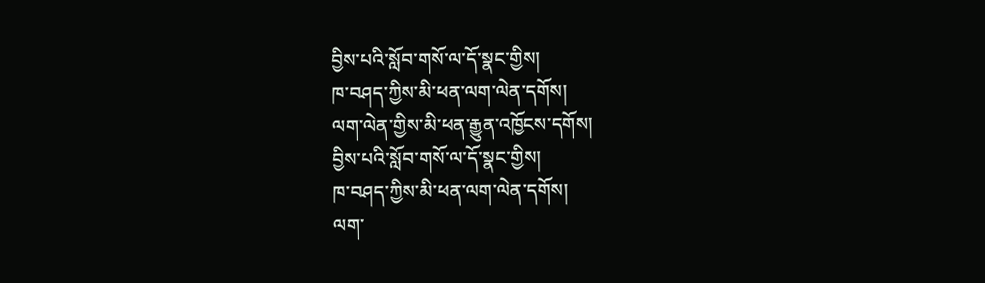བྱིས་པའི་སློབ་གསོ་ལ་དོ་སྣང་གྱིས།
ཁ་བཤད་ཀྱིས་མི་ཕན་ལག་ལེན་དགོས།
ལག་ལེན་གྱིས་མི་ཕན་རྒྱུན་འཁྱོངས་དགོས།
བྱིས་པའི་སློབ་གསོ་ལ་དོ་སྣང་གྱིས།
ཁ་བཤད་ཀྱིས་མི་ཕན་ལག་ལེན་དགོས།
ལག་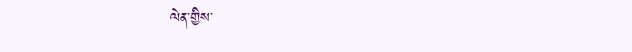ལེན་གྱིས་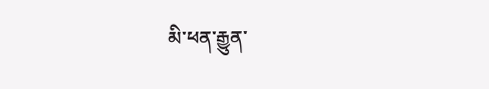མི་ཕན་རྒྱུན་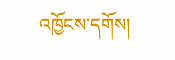འཁྱོངས་དགོས།